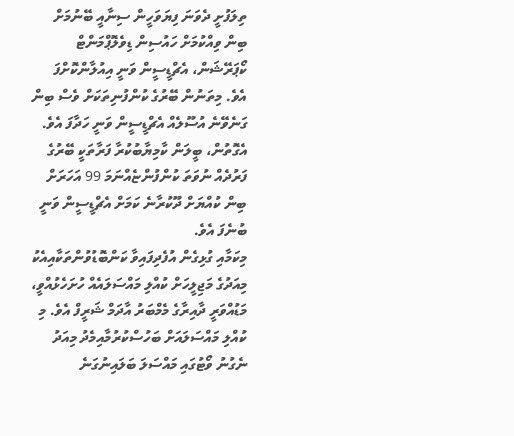ތިލަފުށީ ދެވަނަ ފިޔަވަހީން ސިނާއީ ބޭނުމަށް ބިން ވިއްކުމަށް ހައުސިން ޑިވެލޮޕްމަންޓް ކޯޕަރޭޝަން، އެޗްޑީސީން ވަނީ އިއުލާންކޮށްފަ އެވެ. މިތަނުން ބޭރުގެ ކުންފުނިތަކަށް ވެސް ބިން ގަނެވޭނެ އުސޫލެއް އެޗްޑީސީން ވަނީ ހަދާފަ އެވެ.
އެގޮތުން، ބީލަން ކާމިޔާބުކުރާ ފަރާތަކީ ބޭރުގެ ފަރުދެއް ނުވަތަ ކުންފުންޏެއްނަމަ 99 އަހަރަށް ބިން ކުއްޔަށް ދޫކުރާނެ ކަމަށް އެޗްޑީސީން ވަނީ ބުނެފަ އެވެ.
މިކަމާއި ގުޅިގެން އުފެދިފައިވާ ކަންބޮޑުވުންތަކާއިއެކު މިއަދުގެ މަޖިލީހަށް ކުއްލި މައްސަލައެއް ހުށަހެޅުއްވީ، މަޑުއްވަރީ ދާއިރާގެ މެމްބަރު އާދަމް ޝަރީފް އެވެ. މި ކުއްލި މައްސަލައަށް ބަހުސްކުރުމާއިމެދު މިއަދު ނެގުނު ވޯޓުގައި މައްސަލަ ބަލައިނުގަނެ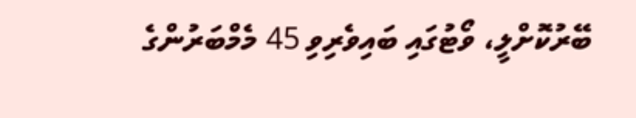ބޭރުކޮށްލީ، ވޯޓުގައި ބައިވެރިވި 45 މެމްބަރުންގެ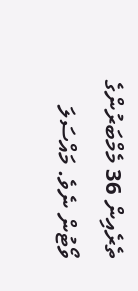ތެރެއިން 36 މެމްބަރުންގެ ވޯޓުން ނެވެ. މައްސަލަ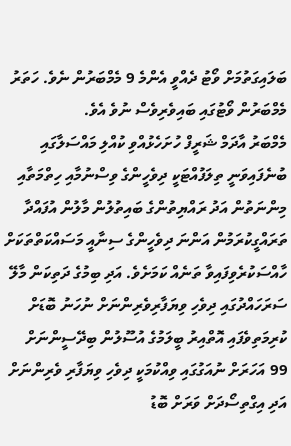ބަލައިގަތުމަށް ވޯޓު ދެއްވީ އެންމެ 9 މެމްބަރުން ނެވެ. ހަތަރު މެމްބަރުން ވޯޓުގައި ބައިވެރިވެސް ނުވެ އެވެ.
މެމްބަރު އާދަމް ޝަރީފް ހުށަހެޅުއްވި ކުއްލި މައްސަލާގައި ބުނެފައިވަނީ ތިލަފުއްޓަކީ ދިވެހީންގެ ވިސްނުމާއި ހިތްމަތާއި މިންނަތުން އަދު ރައްޔިތުންގެ ބައިތުލުން މާލުން އުފައްދާ ތަރައްގީކުރަމުން އަންނަ ދިވެހީންގެ ސިނާއީ މަސައްކަތްތަކަށް ހާއްސަކުރެވިފައިވާ ތަނެއް ކަމަށެވެ. އަދި ބިމުގެ ދަތިކަން މާލޭ ސަރަހައްދުގައި ދިވެހި ވިޔަފާރިވެރިންނަށް ނުހަނު ބޮޑަށް ކުރިމަތިވެފައި އޮތްއިރު ބީލަމުގެ އުސޫލުން ބިދޭސީންނަށް 99 އަހަރަށް ނުއަގުގައި ވިއްކުމަކީ ދިވެހި ވިޔަފާރި ވެރިންނަށް އަދި އިގްތިސޯދަށް ވަރަށް ބޮޑު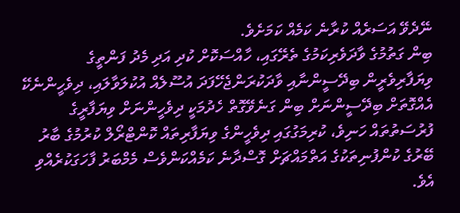ނޭދެވޭ އަސަރެއް ކުރާނެ ކަމެއް ކަމަށެވެ.
ބިން ގަތުމުގެ ވާދަވެރިކަމުގެ ތެރޭގައި، ހާއްސަކޮށް ކުދި އަދި މެދު ފަންތީގެ ވިޔަފާރިވެރީން ބިދޭސީންނާއި ވާދަކުރަންޖެހޭފަދަ އުސޫލެއް އުކުލަވާލައި، ދިވެހީންނެކޭ އެއްގޮތަށް ބިދޭސީންނަށް ބިން ގަނެވޭގޮތް ހެދުމަކީ ދިވެހީންނަށް ވިޔަފާރީގެ ފުރުސަތުތައް ހަނިވެ، ކުރިމަގުގައި ދިވެހީންގެ ވިޔަފާރިތައް ކޮންޓްރޯލް ކުރުމުގެ ބާރު ބޭރުގެ ކުންފުނިތަކުގެ އަތްމައްޗަށް ގޮސްދާނެ ކަމެއްކަންވެސް މެމްބަރު ފާހަގަކުރެއްވި އެވެ.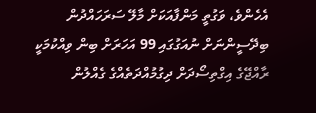އެހެންވެ، ވަގުތީ މަންފާއަކަށް މާލޭ ސަރަހައްދުން ބިދޭސީންނަށް ނުއަގުގައި 99 އަހަރަށް ބިން ވިއްކުމަކީ ރާއްޖޭގެ އިގްތިސޯދަށް ދިގުމުއްދަތެއްގެ ގެއްލުން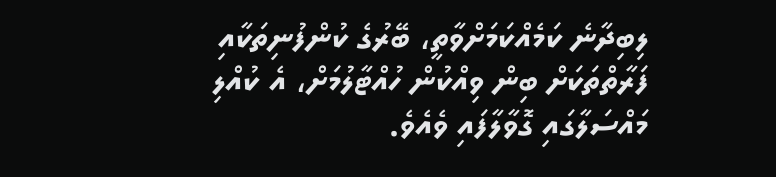ލިބިދާނެ ކަމެއްކަމަށްވާތީ، ބޭރުގެ ކުންފުނިތަކާއި ފަރާތްތަކަށް ބިން ވިއްކުން ހުއްޓާލުމަށް، އެ ކުއްލި މައްސަލާގައި ގޮވާލާފައި ވެއެވެ.